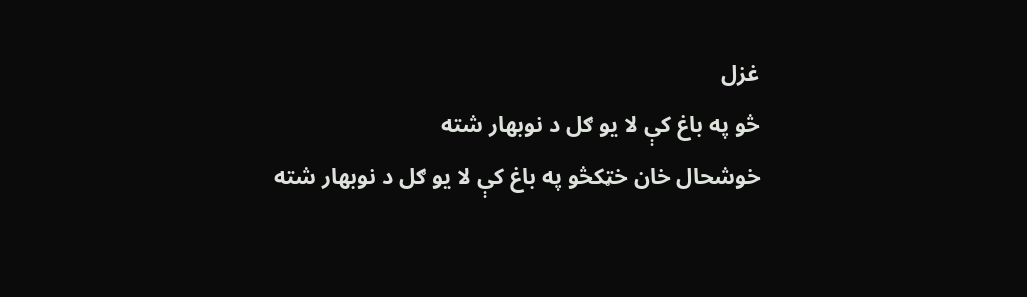غزل
څو په باغ کې لا یو ګل د نوبهار شته
خوشحال خان خټکڅو په باغ کې لا یو ګل د نوبهار شته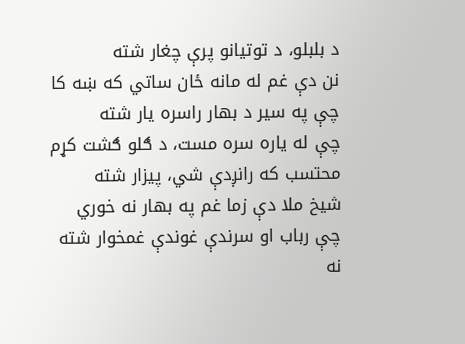د بلبلو، د توتیانو پرې چغار شته
نن دې غم له مانه ځان ساتي که ښه کا
چې په سیر د بهار راسره یار شته
چې له یاره سره مست، د ګلو ګشت کړم
محتسب که رانږدې شي، پیزار شته
شیخ ملا دې زما غم په بهار نه خوري
چې رباب او سرندې غوندې غمخوار شته
نه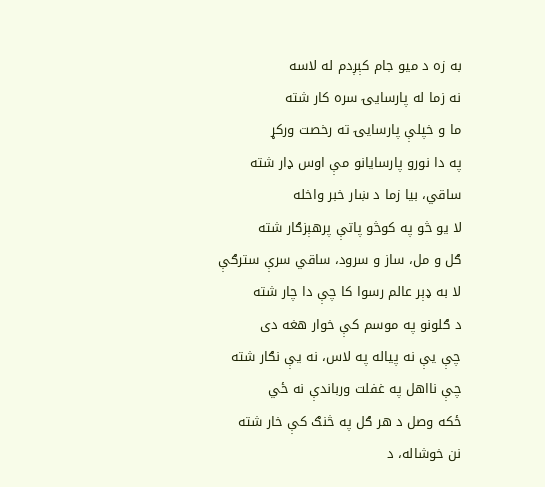به زه د میو جام کېږدم له لاسه
نه زما له پارسایۍ سره کار شته
ما و خپلې پارسایۍ ته رخصت ورکړ
په دا نورو پارسایانو مې اوس ډار شته
ساقي، بیا زما د ښار خبر واخله
لا یو څو په کوڅو پاتې پرهېزګار شته
ګل و مل، ساز و سرود، ساقي سرې سترګې
لا به ډېر عالم رسوا کا چې دا چار شته
د ګلونو په موسم کې خوار هغه دی
چې یې نه پیاله په لاس، نه یې نګار شته
چې نااهل په غفلت ورباندې نه ځي
ځکه وصل د هر ګل په څنګ کې خار شته
نن خوشاله، د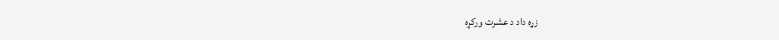زړه داد د عشرت ورکړه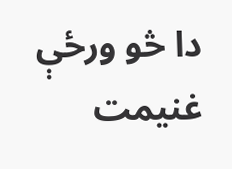دا څو ورځې غنیمت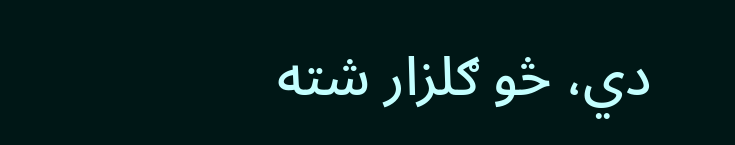دي، څو ګلزار شته